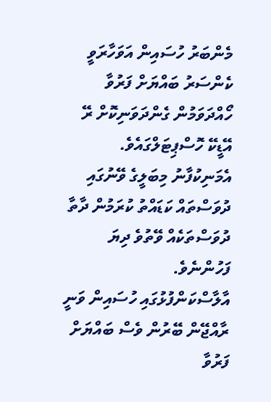މެންބަރު ހުސައިން އަވަހާރަވީ ކެންސަރު ބައްޔަށް ފަރުވާ ހޯއްދަވަމުން ގެންދަވަނިކޮށް ރޭ އޭޑީކޭ ހޮސްޕިޓަލްގައެވެ. އެމަނިކުފާނު މިބަލީގެ ވޭނުގައި ދުވަސްތައް ކަޑައްތު ކުރަމުން ދާތާ ދުވަސްތަކެއް ވޭތުވެ ދިޔަ ފަހުންނެވެ.
އާލާސްކަންފުޅުގައި ހުސައިން ވަނީ ރާއްޖޭން ބޭރުން ވެސް ބައްޔަށް ފަރުވާ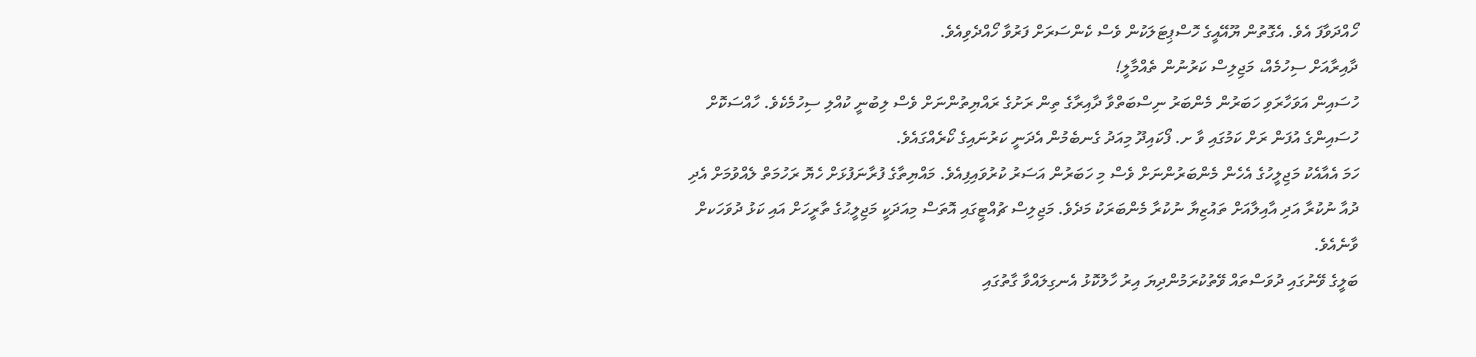ހޯއްދަވާފަ އެވެ. އެގޮތުން ޔޫއޭއީގެ ހޮސްޕިޓަލަކުން ވެސް ކެންސަރަށް ފަރުވާ ހޯއްދެވިއެވެ.
ދާއިރާއަށް ސިހުމެއް، މަޖިލިސް ކަރުނުން ތެއްމާލީ!
ހުސައިން އަވަހާރަވި ހަބަރުން މެންބަރު ނިސްބަތްވާ ދާއިރާގެ ތިން ރަށުގެ ރައްޔިތުންނަށް ވެސް ލިބުނީ ކުއްލި ސިހުމެކެވެ. ހާއްސަކޮށް ހުސައިންގެ އުފަން ރަށް ކަމުގައި ވާ ށ. ފޯކައިދޫ މިއަދު ގެނބެމުން އެދަނީ ކަރުނައިގެ ކޯރެއްގައެވެ.
ހަމަ އެއާއެކު މަޖިލީހުގެ އެހެން މެންބަރުންނަށް ވެސް މި ހަބަރުން އަސަރު ކުރުވައިފިއެވެ. މައްޔިތާގެ ފުރާނަފުޅަށް ހެޔޮ ރަހުމަތް ލެއްވުމަށް އެދި ދުއާ ނުކުރާ އަދި އާއިލާއަށް ތައުޒިޔާ ނުކުރާ މެންބަރަކު މަދެވެ. މަޖިލިސް ޗުއްޓީގައި އޮތަސް މިއަދަކީ މަޖިލީޙުގެ ތާރީހަށް އައި ކަޅު ދުވަހަކށް ވާނެއެވެ.
ބަލީގެ ވޭނުގައި ދުވަސްތައް ވޭތުކުރަމުންދިޔަ އިރު ހާލުކޮޅު އެނގިލައްވާ ގާތުގައި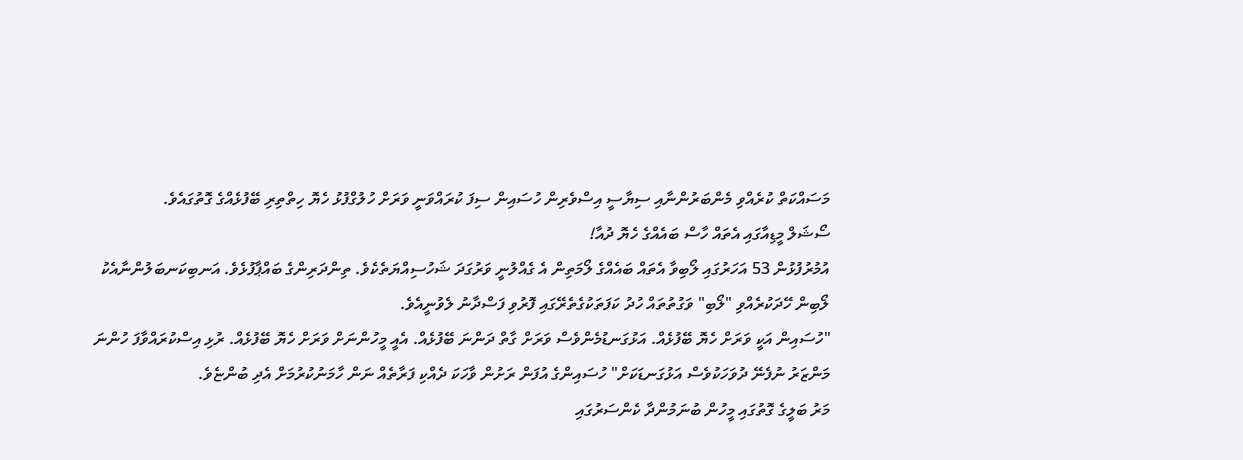މަސައްކަތް ކުރެއްވި މެންބަރުންނާއި ސިޔާސީ އިސްވެރިން ހުސައިން ސިފަ ކުރައްވަނީ ވަރަށް ހުލުގްފުޅު ހެޔޮ ހިތްތިރި ބޭފުޅެއްގެ ގޮތުގައެވެ.
ސޯޝަލް މީޑިއާގައި އެތައް ހާސް ބައެއްގެ ހެޔޮ ދުއާ!
އުމުރުފުޅުން 53 އަހަރުގައި ލޯބިވާ އެތައް ބައެއްގެ ލޯމަތިން އެ ގެއްލުނީ ވަރުގަދަ ޝަހުސިއްޔަތެކެވެ. ތިންދަރިންގެ ބައްޕާފުޅެވެ. އަނބިކަނބަލުންނާއެކު ލޯބިން ހޭދަކުރެއްވި "ލޯބި" ވަގުތުތައް ހުދު ކަފަތަކުގެތެރޭގައި ފޮރުވި ފަސްދާނު ލެވުނީއެވެ.
"ހުސައިން އަކީ ވަރަށް ހެޔޮ ބޭފުޅެއް. އަޅުގަނޑުމެންވެސް ވަރަށް ގާތް ދަންނަ ބޭފުޅެއް. އެއީ މީހުންނަށް ވަރަށް ހެޔޮ ބޭފުޅެއް. ރުޅި އިސްކުރައްވާފަ ހުންނަ މަންޒަރު ނުފެނޭ ދުވަހަކުވެސް އަޅުގަނޑަކަށް" ހުސައިންގެ އުފަން ރަށުން ވާހަކަ ދެއްކި ފަރާތެއް ނަން ހާމަނުކުރުމަށް އެދި ބުންޏެވެ.
މަރު ބަލީގެ ގޮތުގައި މީހުން ބުނަމުންދާ ކެންސަރުގައި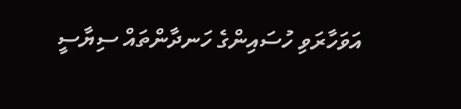އަވަހާރަވި ހުސައިންގެ ހަނދާންތައް ސިޔާސީ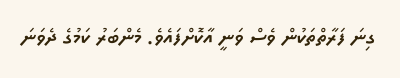ގިނަ ފަރާތްތަކުން ވެސް ވަނީ އާކޮށްފައެވެ. މެންބަރު ކަމުގެ ދެވަނަ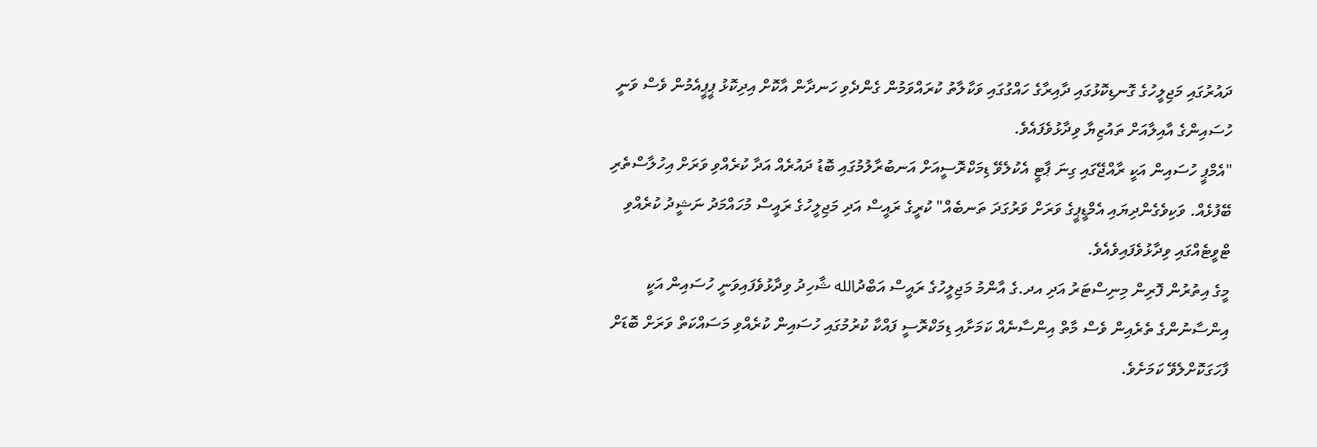ދައުރުގައި މަޖިލީހުގެ ގޮނޑިކޮޅުގައި ދާއިރާގެ ހައްގުގައި ވަކާލާތު ކުރައްވަމުން ގެންދެވި ހަނދާން އާކޮށް އިދިކޮޅު ޕީޕީއެމުން ވެސް ވަނީ ހުސައިންގެ އާއިލާއަށް ތައުޒިޔާ ވިދާޅުވެފައެވެ.
"އެމްޕީ ހުސައިން އަކީ ރާއްޖޭގައި ގިނަ ޕާޓީ އެކުލެވޭ ޑިމަކްރޮސީއަށް އަނބުރާލުމުގައި ބޮޑު ދައުރެއް އަދާ ކުރެއްވި ވަރަށް އިހުލާސްތެރި ބޭފުޅެއް. ވަކިވެގެންދިޔައި އެމްޑީޕީގެ ވަރަށް ވަރުގަދަ ތަނބެއް" ކުރީގެ ރައީސް އަދި މަޖިލީހުގެ ރައީސް މުހައްމަދު ނަޝީދު ކުރެއްވި ޓްވީޓެއްގައި ވިދާޅުވެފައިވެއެވެ.
މީގެ އިތުރުން ފޮރިން މިނިސްޓަރު އަދި އދ.ގެ އާންމު މަޖިލީހުގެ ރައީސް އަބްދުالله ޝާހިދު ވިދާޅުވެފައިވަނީ ހުސައިން އަކީ އިންސާނުންގެ ތެރެއިން ވެސް މާތް އިންސާނެއް ކަމަށާއި ޑިމަކްރޮސީ ފައްކާ ކުރުމުގައި ހުސައިން ކުރެއްވި މަސައްކަތް ވަރަށް ބޮޑަށް ފާހަގަކޮށްލެވޭ ކަމަށެވެ.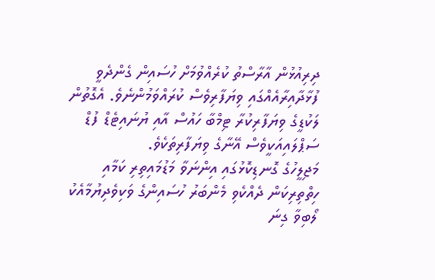ދިރިއުޅުން އާރާސްތު ކުރެއްވުމަށް ހުސައިން ގެންދެވީ ފުޅާދާއިރާއެއްގައި ވިޔަފާރިވެސް ކުރައްވަމުންނެވެ. އެގޮތުން ލަކުޑީގެ ވިޔަފާރިކުރާ ޓިމްބާ ހައުސް އާއި ޔުނައިޓެޑް ފުޑް ސަޕްލައިއަކީވެސް އޭނާގެ ވިޔަފާރިތަކެވެ.
މަޖިލީހުގެ ގޮނޑިކޮޅުގައި އިންނަވާ މަޑުމައިތިރި ކަމާއި ހިތްތިރިކަން ދެއްކެވި މެންބަރު ހުސައިންގެ ވަކިވެދިޔުމާއެކު ލޯބިވާ ގިނަ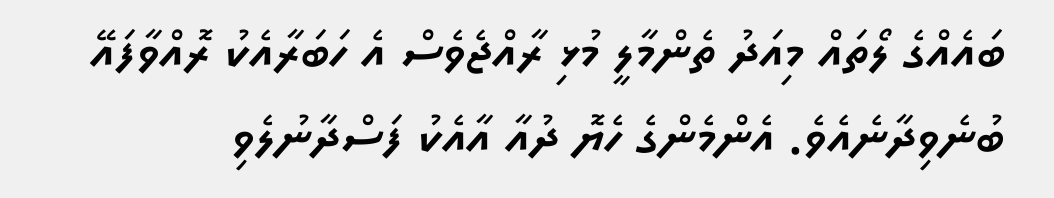ބައެއްގެ ލޯތައް މިއަދު ތެންމާލީ މުޅި ރާއްޖެވެސް އެ ހަބަރާއެކު ރޮއްވާފައޭ ބުނެވިދާނެއެވެ. އެންމެންގެ ހެޔޮ ދުއާ އާއެކު ފަސްދާނުލެވި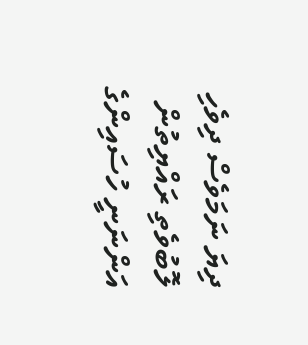ދިޔަ ނަމަވެސް ދިވެހި ލޮބުވެތި ރައްޔިތުން އަންނަނީ ހުސައިންގެ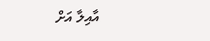އާއިލާ އަށް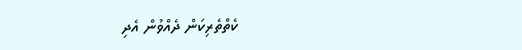ކެތްތެރިކަން ދެއްވުން އެދި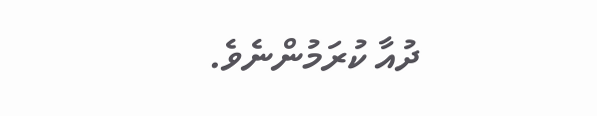ދުއާ ކުރަމުންނެވެ.